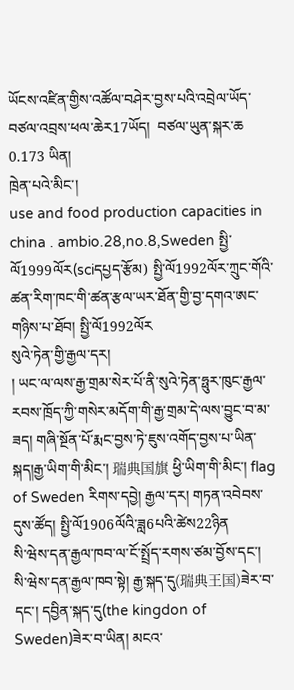ཡོངས་འཛིན་གྱིས་འཚོལ་བཤེར་བྱས་པའི་འབྲེལ་ཡོད་བཙལ་འབྲས་ཕལ་ཆེར17ཡོད།  བཙལ་ཡུན་སྐར་ཆ 0.173 ཡིན།
ཁྲེན་པའེ་མིང་།
use and food production capacities in china . ambio.28,no.8,Sweden སྤྱི་ལོ1999ལོར(sciདཔྱད་རྩོམ) སྤྱི་ལོ1992ལོར་ཀྲུང་གོའི་ཚན་རིག་ཁང་གི་ཚན་རྩལ་ཡར་ཐོན་གྱི་བྱ་དགའ་ཨང་གཉིས་པ་ཐོབ། སྤྱི་ལོ1992ལོར
སུའེ་ཏེན་གྱི་རྒྱལ་དར།
། ཡང་ལ་ལས་རྒྱ་གྲམ་སེར་པོ་ནི་སུའེ་ཏེན་ཧྥུར་ཁུང་རྒྱལ་རབས་ཁྲོད་ཀྱི་གསེར་མདོག་གི་རྒྱ་གྲམ་དེ་ལས་བྱུང་བ་མ་ཟད། གཞི་སྔོན་པོ་རྨང་བྱས་ཏེ་ཇུས་འགོད་བྱས་པ་ཡིན་སྐད།རྒྱ་ཡིག་གི་མིང་། 瑞典国旗 ཕྱི་ཡིག་གི་མིང་། flag of Sweden རིགས་དབྱེ། རྒྱལ་དར། གཏན་འབེབས་དུས་ཚོད། སྤྱི་ལོ1906ལོའི་ཟླ6པའི་ཚེས22ཉིན
སི་ཝེས་དན་རྒྱལ་ཁབ་ལ་ངོ་སྤྲོད་རགས་ཙམ་བྱོས་དང་།
སི་ཝེས་དན་རྒྱལ་ཁབ་སྟེ། རྒྱ་སྐད་དུ(瑞典王国)ཟེར་བ་དང་། དབྱིན་སྐད་དུ(the kingdon of Sweden)ཟེར་བ་ཡིན། མངའ་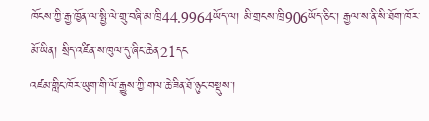ཁོངས་ཀྱི་རྒྱ་ཁྱོན་ལ་སྤྱི་ལེ་གྲུ་བཞི་མ་ཁྲི44.9964ཡོད་ལ། མི་གྲངས་ཁྲི906ཡོད་ཅིང་། རྒྱལ་ས་ནི་སི་ཐོག་ཁོར་མོ་ཡིན། སྲིད་འཛིན་ས་ཁུལ་དུ་ཞིང་ཆེན21དང
འཛམ་གླིང་ཁོར་ཡུག་གི་ལོ་རྒྱུས་ཀྱི་གལ་ཆེ་ཟིན་ཐོ་ཉུང་བསྡུས་།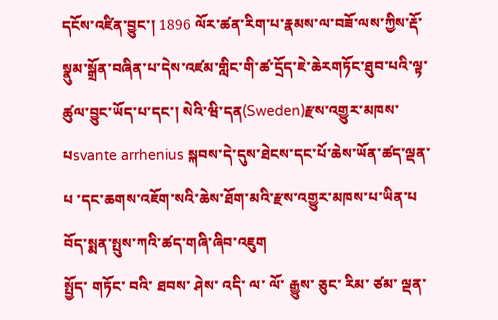དངོས་འཛིན་བྱུང་། 1896 ལོར་ཚན་རིག་པ་རྣམས་ལ་བཟོ་ལས་ཀྱིས་རྡོ་སྣུམ་སྒྲོན་བཞིན་པ་དེས་འཛམ་གླིང་གི་ཚ་དྲོད་ཇེ་ཆེརགཏོང་ཐུབ་པའི་ལྟ་ཚུལ་བྱུང་ཡོད་པ་དང་། སེའི་ཝི་དན(Sweden)རྫས་འགྱུར་མཁས་པsvante arrhenius སྐབས་དེ་དུས་ཐེངས་དང་པོ་ཆེས་ཡོན་ཚད་ལྡན་པ ་དང་ཆགས་འཇོག་སའི་ཆེས་ཐོག་མའི་རྫས་འགྱུར་མཁས་པ་ཡིན་པ
བོད་སྨན་སྤུས་ཀའི་ཚད་གཞི་ཞིབ་འཇུག
སྤྱོད་ གཏོང་ བའི་ ཐབས་ ཤེས་ འདི་ ལ་ ལོ་ རྒྱུས་ ཅུང་ རིམ་ ཙམ་ ལྡན་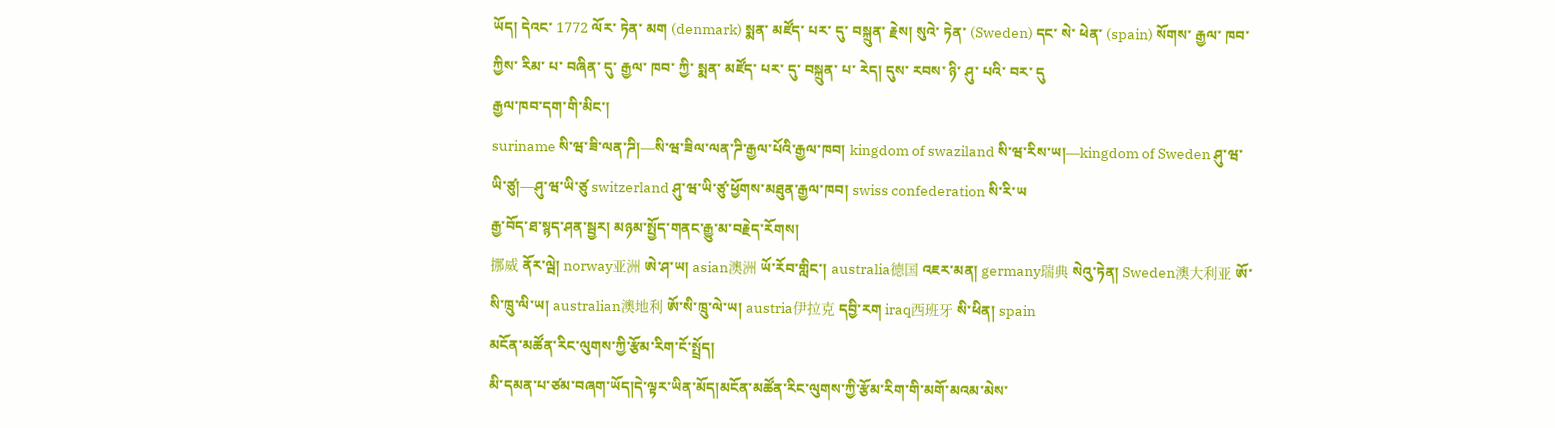ཡོད། དེའང་ 1772 ལོར་ ཏེན་ མག (denmark) སྨན་ མཛོད་ པར་ དུ་ བསྐྲུན་ རྗེས། སུའེ་ ཏེན་ (Sweden) དང་ སེ་ ཕེན་ (spain) སོགས་ རྒྱལ་ ཁབ་ ཀྱིས་ རིམ་ པ་ བཞིན་ དུ་ རྒྱལ་ ཁབ་ ཀྱི་ སྨན་ མཛོད་ པར་ དུ་ བསྐྲུན་ པ་ རེད། དུས་ རབས་ ཉི་ ཤུ་ པའི་ བར་ དུ
རྒྱལ་ཁབ་དག་གི་མིང་།
suriname སི་ཝ་ཟི་ལན་ཌི།—སི་ཝ་ཟིལ་ལན་ཌི་རྒྱལ་པོའི་རྒྱལ་ཁབ། kingdom of swaziland སི་ཝ་རིས་ཡ།—kingdom of Sweden ཤུ་ཝ་ཡི་ཙུ།—ཤུ་ཝ་ཡི་ཙུ switzerland ཤུ་ཝ་ཡི་ཙུ་ཕྱོགས་མཐུན་རྒྱལ་ཁབ། swiss confederation སི་རི་ཡ
རྒྱ་བོད་ཐ་སྙད་ཤན་སྦྱར། མཉམ་སྤྱོད་གནང་རྒྱུ་མ་བརྗེད་རོགས།
挪威 ནོར་ལྦེ། norway亚洲 ཨེ་ཤ་ཡ། asian澳洲 ཡོ་རོབ་གླིང་། australia德国 འཇར་མན། germany瑞典 སེའུ་ཏེན། Sweden澳大利亚 ཨོ་སི་ཁྲུ་ལི་ཡ། australian澳地利 ཨོ་སི་ཁྲུ་ལེ་ཡ། austria伊拉克 དབྱི་རག iraq西班牙 སི་ཕིན། spain
མངོན་མཚོན་རིང་ལུགས་ཀྱི་རྩོམ་རིག་ངོ་སྤྲོད།
མི་དམན་པ་ཙམ་བཞག་ཡོད།དེ་ལྟར་ཡིན་མོད།མངོན་མཚོན་རིང་ལུགས་ཀྱི་རྩོམ་རིག་གི་མགོ་མའམ་མེས་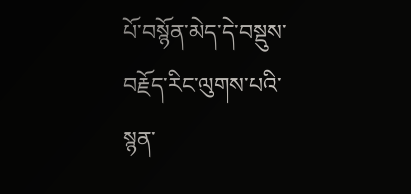པོ་བསྙོན་མེད་དེ་བསྡུས་བརྗོད་རིང་ལུགས་པའི་སྙན་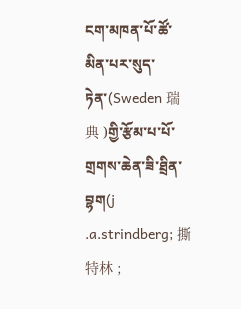ངག་མཁན་པོ་ཚོ་མིན་པར་སུད་ཏེན་(Sweden 瑞典 )གྱི་རྩོམ་པ་པོ་གྲགས་ཆེན་ཟི་ཐྲིན་བྷག(j .a.strindberg; 撕特林 ;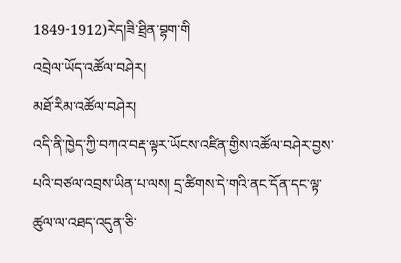1849-1912)རེད།ཟི་ཐྲིན་བྷག་གི
འབྲེལ་ཡོད་འཚོལ་བཤེར།
མཐོ་རིམ་འཚོལ་བཤེར།
འདི་ནི་ཁྱེད་ཀྱི་བཀའ་བརྡ་ལྟར་ཡོངས་འཛིན་གྱིས་འཚོལ་བཤེར་བྱས་པའི་བཙལ་འབྲས་ཡིན་པ་ལས། དྲ་ཚིགས་དེ་གའི་ནང་དོན་དང་ལྟ་ཚུལ་ལ་འཐད་འདུན་ཅི་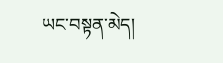ཡང་བསྟན་མེད།